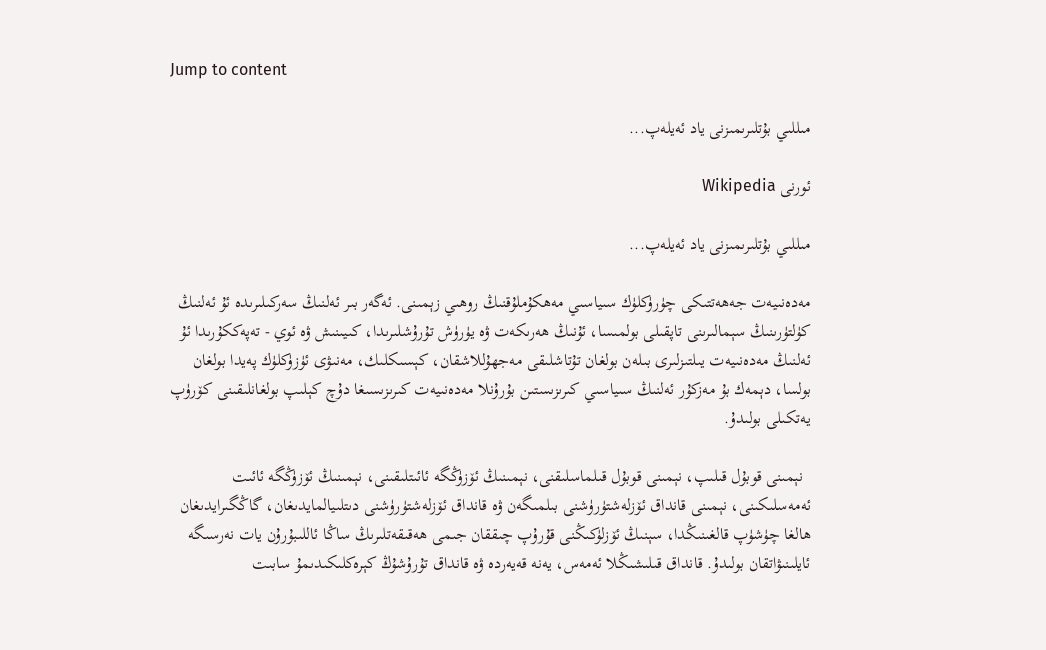Jump to content

مىللىي بۇتلىرىمىزنى ياد ئەيلەپ...

ئورنى Wikipedia

مىللىي بۇتلىرىمىزنى ياد ئەيلەپ...

مەدەنىيەت جەھەتتىكى چۈرۈكلۈك سىياسىي مەھكۇملۇقنىڭ روھىي زېمىنى. ئەگەر بىر ئەلنىڭ سەركىلىرىدە ئۇ ئەلنىڭ كۈلتۈرىنىڭ سېمالىرىنى تاپقىلى بولمىسا، ئۇنىڭ ھەرىكەت ۋە يۈرۈش تۇرۇشلىرىدا، كىيىنىش ۋە ئوي - تەپەككۇرىدا ئۇ ئەلنىڭ مەدەنىيەت يىلتىزلىرى بىلەن بولغان تۇتاشلىقى مەجھۇللاشقان، كېسىكلىك، مەنىۋى ئۈزۈكلۈك پەيدا بولغان بولسا، دېمەك بۇ مەزكۇر ئەلنىڭ سىياسىي كىرىزىستىن بۇرۇنلا مەدەنىيەت كىرىزىسىغا دۇچ كېلىپ بولغانلىقىنى كۆرۈپ يەتكىلى بولىدۇ.

  نېمىنى قوبۇل قىلىپ، نېمىنى قوبۇل قىلماسلىقنى، نېمىنىڭ ئۆزۈڭگە ئائىتلىقىنى، نېمىنىڭ ئۆزۈڭگە ئائىت ئەمەسلىكىنى، نېمىنى قانداق ئۆزلەشتۈرۈشنى بىلمىگەن ۋە قانداق ئۆزلەشتۈرۈشنى دىتلىيالمايدىغان، گاڭگىرايدىغان ھالغا چۈشۈپ قالغىنىڭدا، سېنىڭ ئۆزلۈكىڭنى قۇرۇپ چىققان جىمى ھەقىقەتلىرىڭ ساڭا ئاللىبۇرۇن يات نەرسىگە ئايلىنىۋاتقان بولىدۇ. قانداق قىلىشىڭلا ئەمەس، يەنە قەيەردە ۋە قانداق تۇرۇشۇڭ كېرەكلىكىدىمۇ سابىت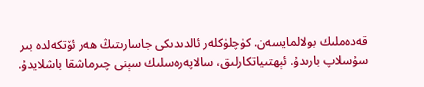قەدەملىك بولالمايسەن. كۈچلۈكلەر ئالدىدىكى جاسارىتىڭ ھەر ئۆتكەلدە بىر سۇسلاپ بارىدۇ. ئېھتىياتكارلىق، سالاپەرەسلىك سېنى چىرماشقا باشلايدۇ.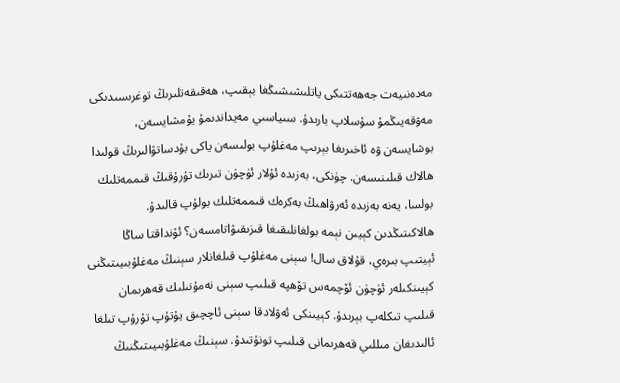مەدەنىيەت جەھەتتىكى ياتلىشىشىڭغا بېقىپ، ھەقىقەتلىرىڭ توغرىسىدىكى مەۋقەيىڭمۇ سۇسلاپ بارىدۇ. سىياسىي مەيداندىمۇ يۇمشايسەن، بوشايسەن ۋە ئاخىرىغا بېرىپ مەغلۇپ بولىسەن ياكى بۇدساتۋالىرىڭ قولىدا ھالاك قىلىنىسەن. چۈنكى، بەزىدە ئۇلار ئۈچۈن تىرىك تۇرۇقىڭ قىممەتلىك بولسا، يەنە بەزىدە ئەرۋاھىڭ بەكرەك قىممەتلىك بولۇپ قالىدۇ. ھالاكىتىڭدىن كېيىن نېمە بولغانلىقىغا قىزىقىۋاتامسەن؟ ئۇنداقتا ساڭا ئېيتىپ بىرەي، قۇلاق سال! سېنى مەغلۇپ قىلغانلار سېنىڭ مەغلۇبىيىتىڭنى كېيىنكىلەر ئۈچۈن ئۆچمەس تۆھپە قىلىپ سېنى نەمۇنىلىك قەھرىمان قىلىپ تىكلەپ بېرىدۇ. كېيىنكى ئەۋلادقا سېنى ئاچچىق يۇتۇپ تۇرۇپ تىلغا ئالىدىغان مىللىي قەھرىمانى قىلىپ تونۇتىدۇ. سېنىڭ مەغلۇبىيىتىڭنىڭ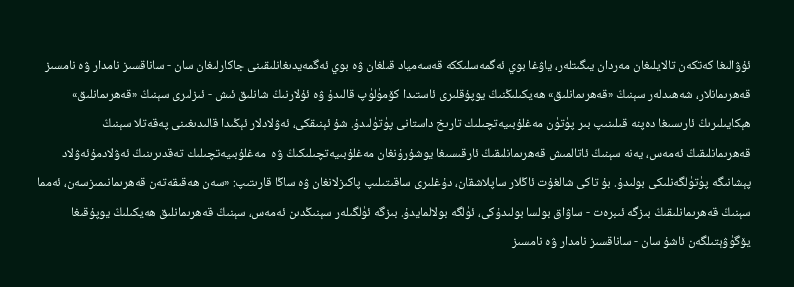ئۇۋالىغا كەتكەن تالايلىغان مەردان يىگىتلەر، ياۋغا بوي ئەگمەسلىككە قەسەمياد قىلغان ۋە بوي ئەگمەيدىغانلىقىنى جاكارلىغان سان - ساناقسىز نامدار ۋە نامسىز قەھرىمانلار، شەھىدلەر سېنىڭ «قەھرىمانلىق» ھەيكىلىڭنىڭ يوپۇقلىرى ئاستىدا كۆمۈلۈپ قالىدۇ ۋە ئۇلارنىڭ شانلىق ئىش - ئىزلىرى سېنىڭ «قەھرىمانلىق» ھېكايىلىرىڭ ئارىسىغا دەپنە قىلىنىپ بىر پۈتۈن مەغلۇبىيەتچىلىك تارىخ داستانى پۈتۈلىدۇ. شۇ ئېنىقكى، ئەۋلادلار ئېڭىدا قالىدىغىنى پەقەتلا سېنىڭ قەھرىمانلىقىڭ ئەمەس، يەنە سېنىڭ ئاتالمىش قەھرىمانلىقىڭ ئارقىسىغا يوشۇرۇنغان مەغلۇبىيەتچىلىكىڭ ۋە  مەغلۇبىيەتچىلىك تەقدىرىنىڭ ئەۋلادمۇئەۋلاد پېشانىگە پۈتۈلگەنلىكى بولىدۇ. بۇ تاكى شالغۇت ئاڭلار ساپلاشقان، دۇغلىرى ساقىتىلىپ پاكىزلانغان ۋە ساڭا قارىتىپ: «سەن ھەقىقەتەن قەھرىمانىمىزسەن، ئەمما سېنىڭ قەھرىمانلىقىڭ بىزگە ئىبرەت - ساۋاق بولسا بولىدۇكى، ئۈلگە بولالمايدۇ. بىزگە ئۈلگىلەر سېنىڭدىن ئەمەس، سېنىڭ قەھرىمانلىق ھەيكىلىڭ يوپۇقىغا يۆگۈۋېتىلگەن ئاشۇ سان - ساناقسىز نامدار ۋە نامسىز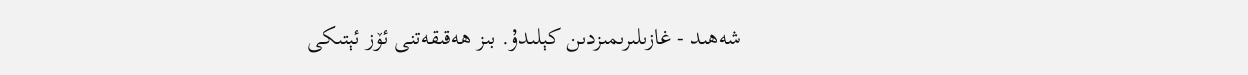شەھىد - غازىلىرىمىزدىن كېلىدۇ. بىز ھەقىقەتنى ئۆز ئېتىكى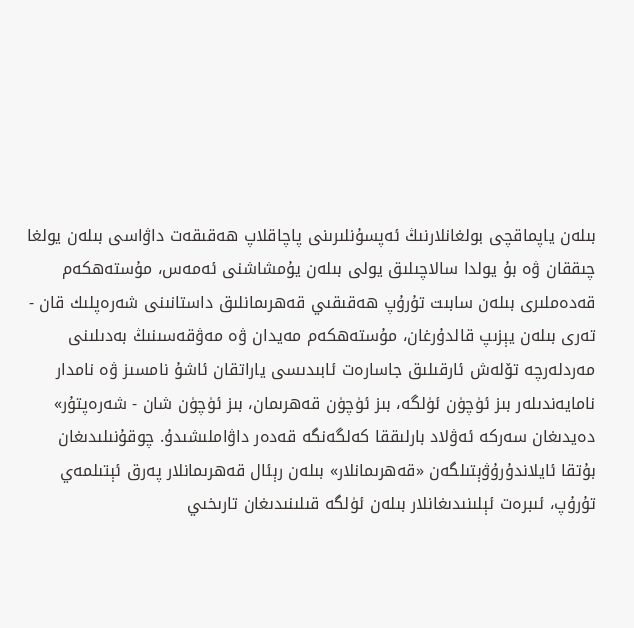بىلەن ياپماقچى بولغانلارنىڭ ئەپسۇنلىرىنى پاچاقلاپ ھەقىقەت داۋاسى بىلەن يولغا چىققان ۋە بۇ يولدا سالاچىلىق يولى بىلەن يۇمشاشنى ئەمەس، مۇستەھكەم قەدەملىرى بىلەن سابىت تۇرۇپ ھەقىقىي قەھرىمانلىق داستانىنى شەرەپلىك قان - تەرى بىلەن يېزىپ قالدۇرغان، مۇستەھكەم مەيدان ۋە مەۋقەسىنىڭ بەدىلىنى مەردلەرچە تۆلەش ئارقىلىق جاسارەت ئابىدىسى ياراتقان ئاشۇ نامسىز ۋە نامدار نامايەندىلەر بىز ئۈچۈن ئۈلگە، بىز ئۈچۈن قەھرىمان، بىز ئۈچۈن شان - شەرەپتۇر» دەيدىغان سەركە ئەۋلاد بارلىققا كەلگەنگە قەدەر داۋاملىشىدۇ. چوقۇنىلىدىغان بۇتقا ئايلاندۇرۇۋېتىلگەن «قەھرىمانلار» بىلەن رېئال قەھرىمانلار پەرق ئېتىلمەي تۇرۇپ، ئىبرەت ئېلىنىدىغانلار بىلەن ئۈلگە قىلىنىدىغان تارىخىي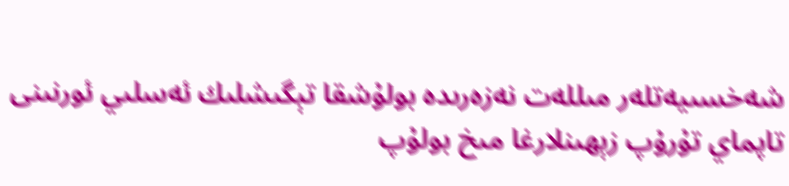شەخسىيەتلەر مىللەت نەزەرىدە بولۇشقا تېگىشلىك ئەسلىي ئورنىنى تاپماي تۇرۇپ زېھىنلارغا مىخ بولۇپ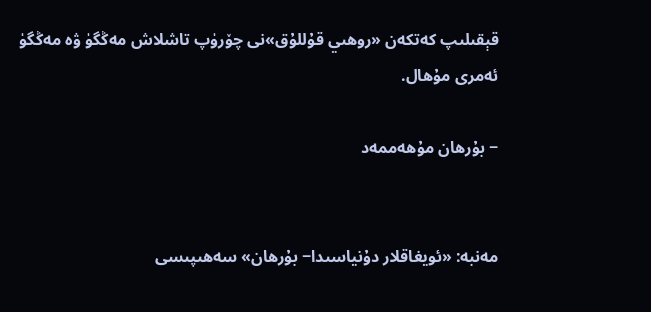قېقىلىپ كەتكەن «روھىي قۇللۇق»نى چۆرۈپ تاشلاش مەڭگۈ ۋە مەڭگۈ ئەمرى مۇھال.

− بۇرھان مۇھەممەد


مەنبە: «ئويغاقلار دۇنياسىدا− بۇرھان» سەھىپىسى